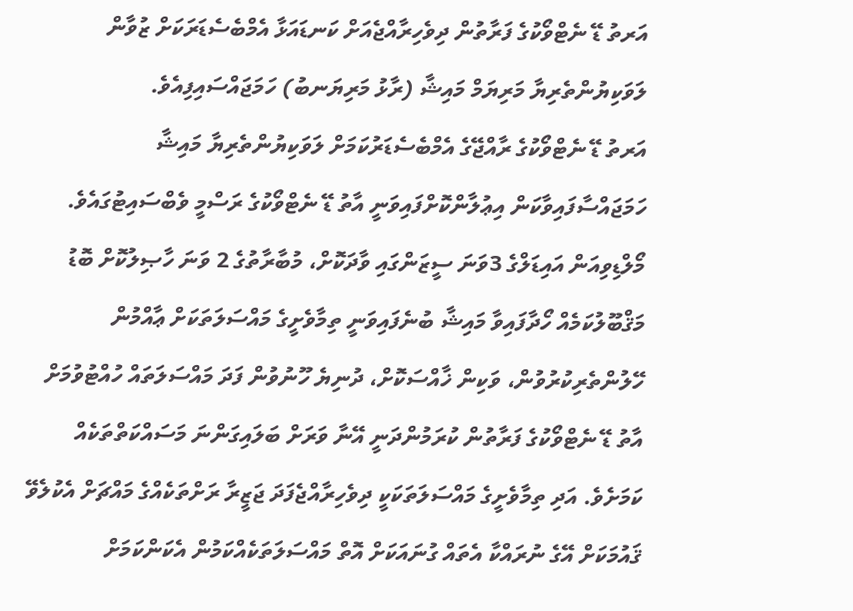އަރތު ޑޭ ނެޓްވޯކުގެ ފަރާތުން ދިވެހިރާއްޖެއަށް ކަނޑައަޅާ އެމްބެސެޑަރަކަށް ޒުވާން ލަވަކިޔުންތެރިޔާ މަރިޔަމް މައިޝާ (ރާޅު މަރިޔަނބު) ހަމަޖައްސައިފިއެވެ.
އަރތު ޑޭ ނެޓްވޯކުގެ ރާއްޖޭގެ އެމްބެސެޑަރުކަމަށް ލަވަކިޔުންތެރިޔާ މައިޝާ ހަމަޖައްސާފައިވާކަން އިޢުލާންކޮށްފައިވަނީ އާތު ޑޭ ނެޓްވޯކުގެ ރަސްމީ ވެބްސައިޓުގައެވެ.
މޯލްޑިވިއަން އައިޑަލްގެ 3ވަނަ ސީޒަންގައި ވާދަކޮށް، މުބާރާތުގެ 2 ވަނަ ހާޞިލުކޮށް ބޮޑު މަޤްބޫލުކަމެއް ހޯދާފައިވާ މައިޝާ ބުނެފައިވަނީ ތިމާވެށީގެ މައްސަލަތަކަށް ޢާއްމުން ހޭލުންތެރިކުރުވުން، ވަކިން ޚާއްސަކޮށް، ދުނިޔެ ހޫނުވުން ފަދަ މައްސަލަތައް ހުއްޓުވުމަށް އާތު ޑޭ ނެޓްވޯކުގެ ފަރާތުން ކުރަމުންދަނީ އޭނާ ވަރަށް ބަލައިގަންނަ މަސައްކަތްތަކެއް ކަމަށެވެ. އަދި ތިމާވެށީގެ މައްސަލަތަކަކީ ދިވެހިރާއްޖެފަދަ ޖަޒީރާ ރަށްތަކެއްގެ މައްޗަށް އެކުލެވޭ ޤައުމަކަށް އޭގެ ނުރައްކާ އެތައް ގުނައަކަށް އޮތް މައްސަލަތަކެއްކަމުން އެކަންކަމަށް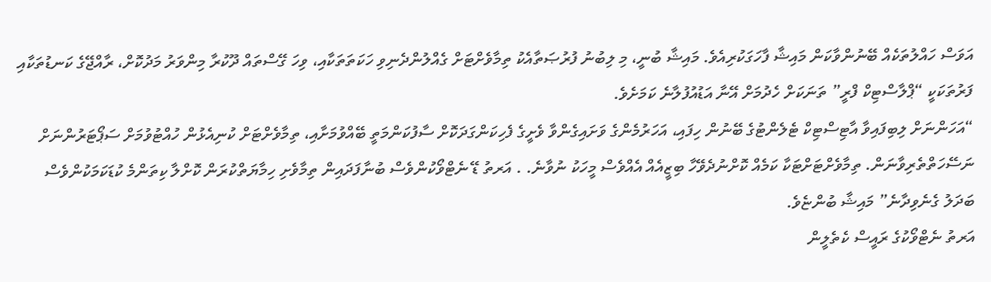އަވަސް ހައްލުތަކެއް ބޭނުންވާކަން މައިޝާ ފާހަގަކުރިއެވެ. މައިޝާ ބުނީ، މި ލިބުނު ފުރުޞަތާއެކު ތިމާވެށްޓަށް ގެއްލުންދެނިވި ހަކަތަތަކާއި، ވިހަ ގޭސްތައް ދޫކުރާ މިންވަރު މަދުކޮށް، ރާއްޖޭގެ ކަނޑުތަކާއި ފަރުތަކަކީ “ޕްލާސްޓިކް ފްރީ” ތަނަކަށް ހެދުމަށް އޭނާ އަޑުއުފުލާނެ ކަމަށެވެ.
“އަހަންނަށް ލިބިފައިވާ އާޓިސްޓިކް ޓެލެންޓުގެ ބޭނުން ހިފައި، އަހަރުމެންގެ ވަށައިގެންވާ ވެށީގެ ފެހިކަންގަދަކޮށް ސާފުކަންމަތީ ބޭއްވުމަށާއި، ތިމާވެށްޓަށް ކުނިއެޅުން ހުއްޓުވުމަށް ސަޕޯޓަރުންނަށް ނަސޭހަތްތެރިވާނަން. ތިމާވެށްޓަށްޓަކާ ކަމެއް ކޮށްނުދެވޭހާ ބިޒީއެއް އެއްވެސް މީހަކު ނުވާނެ. . އަރތު ޑޭ ނެޓްވޯކުންވެސް ބުނާފަދައިން ތިމާވެށި ހިމާޔަތްކުރަން ކޮށްލާ ކިތަންމެ ކުޑަކަމަކުންވެސް ބަދަލު ގެނެވިދާނެ” މައިޝާ ބުންޏެވެ.
އަރތު ނެޓްވޯކުގެ ރައީސް ކެތެލީން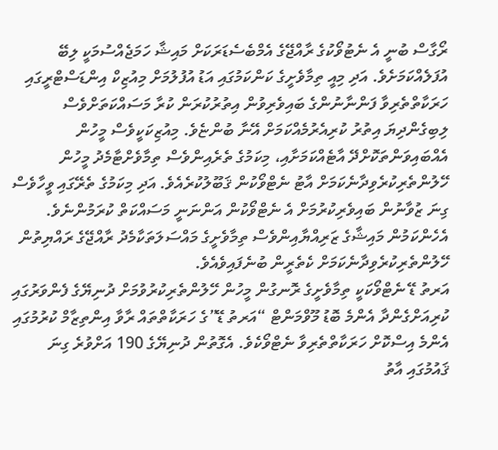ރޯގާސް ބުނީ އެ ނެޓުވޯކުގެ ރާއްޖޭގެ އެމްބެސެޑަރަކަށް މައިޝާ ހަމަޖެއްސުމަކީ ލިބޭ އުފަލެއްކަމަށެވެ. އަދި މިއީ ތިމާވެށީގެ ކަންކަމުގައި އަޑު އުފުލުމަށް މިއުޒިކް އިންޑަސްޓްރީގައި ހަރަކާތްތެރިވާ ފަންނާނުންގެ ބައިވެރިވުން އިތުރުކުރަން ކުރާ މަސައްކަތަށްވެސް ލިބިގެންދިޔަ އިތުރު ކުރިއެރުމެއްކަމަށް އޭނާ ބުންޏެވެ. މިއުޒިކަކީވެސް މީހުން އެއްބައިވަންތަކޮށްދޭ އާޓެއްކަމަށާއި، މިކަމުގެ ތެރެއިންވެސް ތިމާވެށްޓާމެދު މީހުން ހޭލުންތެރިކުރެވިދާނެކަމަށް އާޓު ނެޓްވޯކުން ޤަބޫލުކުރެއެވެ. އަދި މިކަމުގެ ތެރޭގައި ވީހާވެސް ގިނަ ޒުވާނުން ބައިވެރިކުރުމަށް އެ ނެޓްވޯކުން އަންނަނީ މަސައްކަތް ކުރަމުންނެވެ. އެހެންކަމުން މައިޝާގެ ޒަރިއްޔާއިންވެސް ތިމާވެށީގެ މައްސަލަތަކާމެދު ރާއްޖޭގެ ރައްޔިތުން ހޭލުންތެރިކުރެވިދާނެކަމަށް ކެތެރީން ބުނެފައިވެއެވެ.
އަރތު ޑޭ ނެޓްވޯކަކީ ތިމާވެށީގެ ރޮނގުން މީހުން ހޭލުންތެރިކުރުވުމަށް ދުނިޔޭގެ ފެންވަރުގައި ކުރިއަށްގެންދާ އެންމެ ބޮޑު މޫވްމަންޓް “އަރތު ޑޭ”ގެ ހަރަކާތްތައް ރާވާ އިންތިޒާމް ކުރުމުގައި އެންމެ އިސްކޮށް ހަރަކާތްތެރިވާ ނެޓްވޯކެވެ. އެގޮތުން ދުނިޔޭގެ 190 އަށްވުރެ ގިނަ ޤައުމުގައި އާތު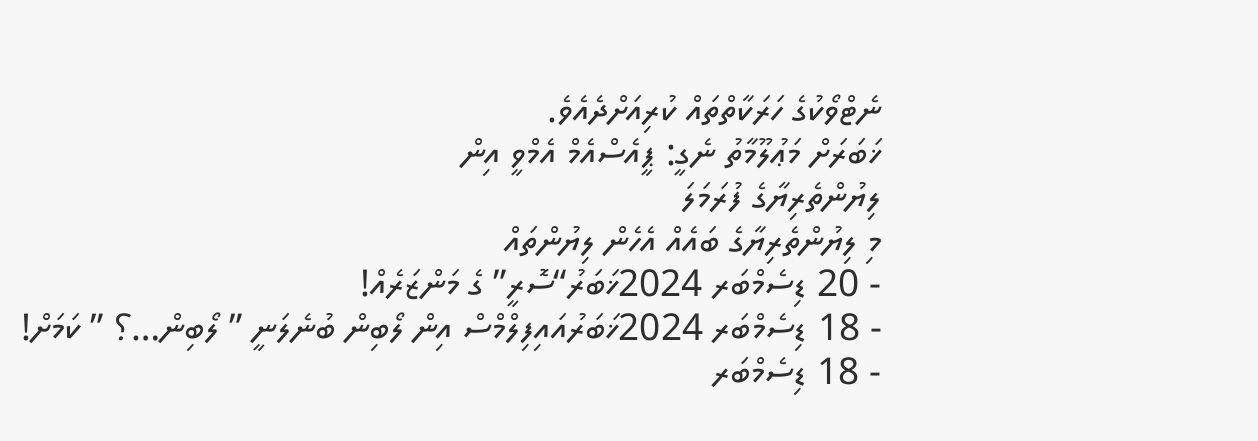ނެޓްވޯކުގެ ހަރަކާތްތައް ކުރިއަށްދެއެވެ.
ޚަބަރަށް މަޢުލޫމާތު ނެގީ: ޕީއެސްއެމް އެމްވީ އިން
ލިޔުންތެރިޔާގެ ފުރަމަލަ
މި ލިޔުންތެރިޔާގެ ބައެއް އެހެން ލިޔުންތައް
- 20 ޑިސެމްބަރ 2024ޚަބަރު“ސޮރީ” ގެ މަންޒަރެއް!
- 18 ޑިސެމްބަރ 2024ޚަބަރުއައިފިލްމްސް އިން ލޯބިން ބުނެލަނީ ” ލޯބިން…؟ ” ކަމަށް!
- 18 ޑިސެމްބަރ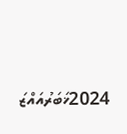2024ޚަބަރުއައްޒަ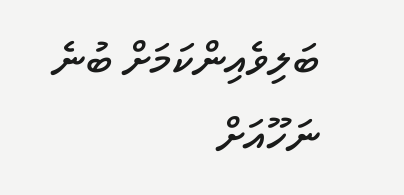ބަލިވެއިންކަމަށް ބުނެ ނަހޫއަށް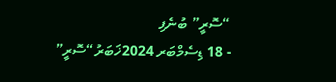“ސޮރީ” ބުނެފި
- 18 ޑިސެމްބަރ 2024ޚަބަރު“ސޮރީ”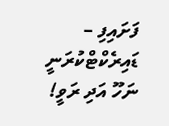ފަށައިފި – ޑައިރެކްޓްކުރަނީ ނަހޫ އަދި ރަވީ!